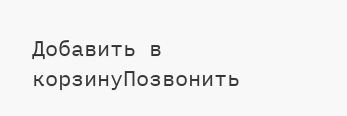Добавить в корзинуПозвонить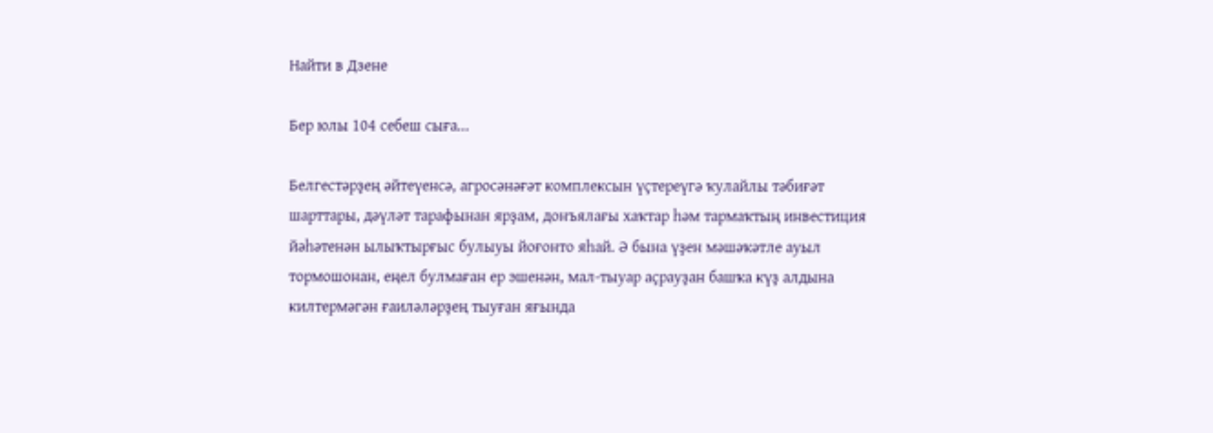Найти в Дзене

Бер юлы 104 себеш сыға...

Белгестәрҙең әйтеүенсә, агросәнәғәт комплексын үҫтереүгә ҡулайлы тәбиғәт шарттары, дәүләт тарафынан ярҙам, донъялағы хаҡтар һәм тармаҡтың инвестиция йәһәтенән ылыҡтырғыс булыуы йоғонто яһай. Ә бына үҙен мәшәҡәтле ауыл тормошонан, еңел булмаған ер эшенән, мал-тыуар аҫрауҙан башҡа күҙ алдына килтермәгән ғаиләләрҙең тыуған яғында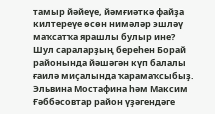тамыр йәйеүе, йәмғиәткә файҙа килтереүе өсөн нимәләр эшләү маҡсатҡа ярашлы булыр ине? Шул сараларҙың береһен Борай районында йәшәгән күп балалы ғаилә миҫалында ҡарамаҡсыбыҙ. Эльвина Мостафина һәм Максим Ғәббәсовтар район үҙәгендәге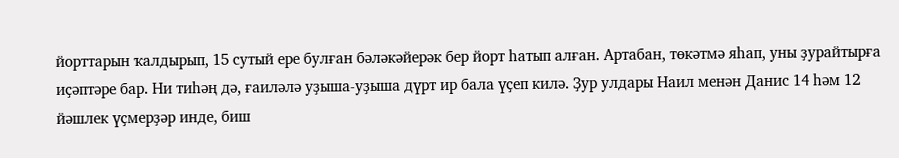йорттарын ҡалдырып, 15 сутый ере булған бәләкәйерәк бер йорт һатып алған. Артабан, төкәтмә яһап, уны ҙурайтырға иҫәптәре бар. Ни тиһәң дә, ғаиләлә уҙыша-уҙыша дүрт ир бала үҫеп килә. Ҙур улдары Наил менән Данис 14 һәм 12 йәшлек үҫмерҙәр инде, биш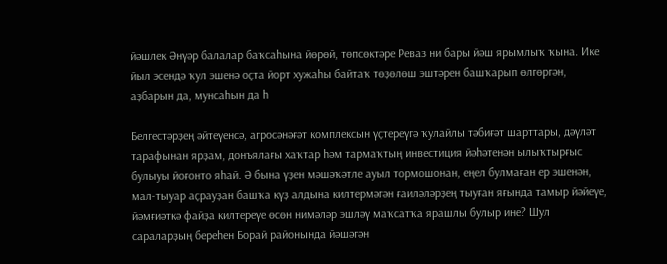йәшлек Әнүәр балалар баҡсаһына йөрөй, төпсөктәре Реваз ни бары йәш ярымлыҡ ҡына. Ике йыл эсендә ҡул эшенә оҫта йорт хужаһы байтаҡ төҙөлөш эштәрен башҡарып өлгөргән, аҙбарын да, мунсаһын да һ

Белгестәрҙең әйтеүенсә, агросәнәғәт комплексын үҫтереүгә ҡулайлы тәбиғәт шарттары, дәүләт тарафынан ярҙам, донъялағы хаҡтар һәм тармаҡтың инвестиция йәһәтенән ылыҡтырғыс булыуы йоғонто яһай. Ә бына үҙен мәшәҡәтле ауыл тормошонан, еңел булмаған ер эшенән, мал-тыуар аҫрауҙан башҡа күҙ алдына килтермәгән ғаиләләрҙең тыуған яғында тамыр йәйеүе, йәмғиәткә файҙа килтереүе өсөн нимәләр эшләү маҡсатҡа ярашлы булыр ине? Шул сараларҙың береһен Борай районында йәшәгән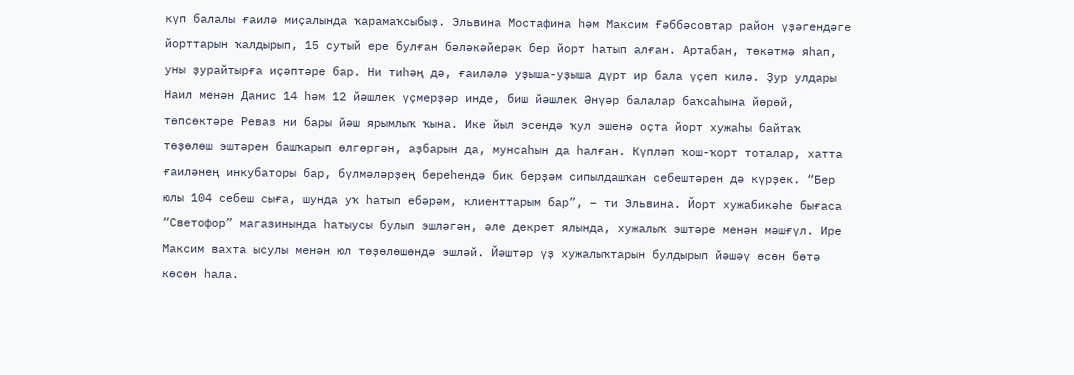күп балалы ғаилә миҫалында ҡарамаҡсыбыҙ. Эльвина Мостафина һәм Максим Ғәббәсовтар район үҙәгендәге йорттарын ҡалдырып, 15 сутый ере булған бәләкәйерәк бер йорт һатып алған. Артабан, төкәтмә яһап, уны ҙурайтырға иҫәптәре бар. Ни тиһәң дә, ғаиләлә уҙыша-уҙыша дүрт ир бала үҫеп килә. Ҙур улдары Наил менән Данис 14 һәм 12 йәшлек үҫмерҙәр инде, биш йәшлек Әнүәр балалар баҡсаһына йөрөй, төпсөктәре Реваз ни бары йәш ярымлыҡ ҡына. Ике йыл эсендә ҡул эшенә оҫта йорт хужаһы байтаҡ төҙөлөш эштәрен башҡарып өлгөргән, аҙбарын да, мунсаһын да һалған. Күпләп ҡош-ҡорт тоталар, хатта ғаиләнең инкубаторы бар, бүлмәләрҙең береһендә бик берҙәм сипылдашҡан себештәрен дә күрҙек. “Бер юлы 104 себеш сыға, шунда уҡ һатып ебәрәм, клиенттарым бар”, – ти Эльвина. Йорт хужабикәһе бығаса “Светофор” магазинында һатыусы булып эшләгән, әле декрет ялында, хужалыҡ эштәре менән мәшғүл. Ире Максим вахта ысулы менән юл төҙөлөшөндә эшләй. Йәштәр үҙ хужалыҡтарын булдырып йәшәү өсөн бөтә көсөн һала.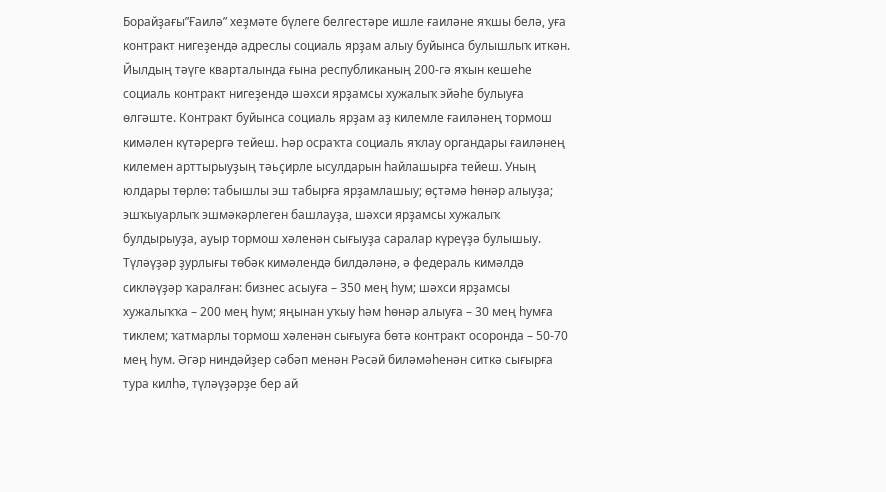Борайҙағы”Ғаилә” хеҙмәте бүлеге белгестәре ишле ғаиләне яҡшы белә, уға контракт нигеҙендә адреслы социаль ярҙам алыу буйынса булышлыҡ иткән. Йылдың тәүге кварталында ғына республиканың 200-гә яҡын кешеһе социаль контракт нигеҙендә шәхси ярҙамсы хужалыҡ эйәһе булыуға өлгәште. Контракт буйынса социаль ярҙам аҙ килемле ғаиләнең тормош кимәлен күтәрергә тейеш. Һәр осраҡта социаль яҡлау органдары ғаиләнең килемен арттырыуҙың тәьҫирле ысулдарын һайлашырға тейеш. Уның юлдары төрлө: табышлы эш табырға ярҙамлашыу; өҫтәмә һөнәр алыуҙа; эшҡыуарлыҡ эшмәкәрлеген башлауҙа, шәхси ярҙамсы хужалыҡ булдырыуҙа, ауыр тормош хәленән сығыуҙа саралар күреүҙә булышыу. Түләүҙәр ҙурлығы төбәк кимәлендә билдәләнә, ә федераль кимәлдә сикләүҙәр ҡаралған: бизнес асыуға – 350 мең һум; шәхси ярҙамсы хужалыҡҡа – 200 мең һум; яңынан уҡыу һәм һөнәр алыуға – 30 мең һумға тиклем; ҡатмарлы тормош хәленән сығыуға бөтә контракт осоронда – 50-70 мең һум. Әгәр ниндәйҙер сәбәп менән Рәсәй биләмәһенән ситкә сығырға тура килһә, түләүҙәрҙе бер ай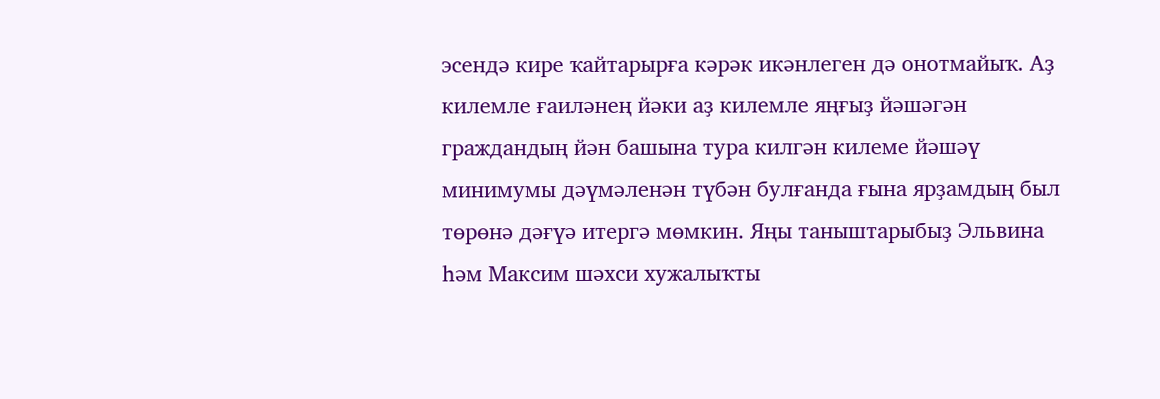эсендә кире ҡайтарырға кәрәк икәнлеген дә онотмайыҡ. Аҙ килемле ғаиләнең йәки аҙ килемле яңғыҙ йәшәгән граждандың йән башына тура килгән килеме йәшәү минимумы дәүмәленән түбән булғанда ғына ярҙамдың был төрөнә дәғүә итергә мөмкин. Яңы таныштарыбыҙ Эльвина һәм Максим шәхси хужалыҡты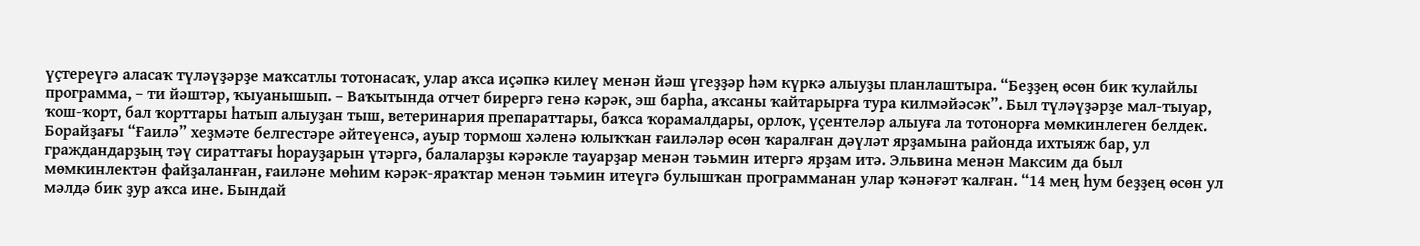үҫтереүгә аласаҡ түләүҙәрҙе маҡсатлы тотонасаҡ, улар аҡса иҫәпкә килеү менән йәш үгеҙҙәр һәм күркә алыуҙы планлаштыра. “Беҙҙең өсөн бик ҡулайлы программа, – ти йәштәр, ҡыуанышып. – Ваҡытында отчет бирергә генә кәрәк, эш барһа, аҡсаны ҡайтарырға тура килмәйәсәк”. Был түләүҙәрҙе мал-тыуар, ҡош-ҡорт, бал ҡорттары һатып алыуҙан тыш, ветеринария препараттары, баҡса ҡорамалдары, орлоҡ, үҫентеләр алыуға ла тотонорға мөмкинлеген белдек. Борайҙағы “Ғаилә” хеҙмәте белгестәре әйтеүенсә, ауыр тормош хәленә юлыҡҡан ғаиләләр өсөн ҡаралған дәүләт ярҙамына районда ихтыяж бар, ул граждандарҙың тәү сираттағы һорауҙарын үтәргә, балаларҙы кәрәкле тауарҙар менән тәьмин итергә ярҙам итә. Эльвина менән Максим да был мөмкинлектән файҙаланған, ғаиләне мөһим кәрәк-яраҡтар менән тәьмин итеүгә булышҡан программанан улар ҡәнәғәт ҡалған. “14 мең һум беҙҙең өсөн ул мәлдә бик ҙур аҡса ине. Бындай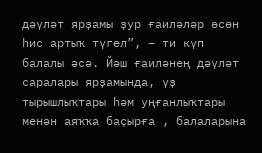дәүләт ярҙамы ҙур ғаиләләр өсөн һис артыҡ түгел”, – ти күп балалы әсә. Йәш ғаиләнең дәүләт саралары ярҙамында, үҙ тырышлыҡтары һәм уңғанлыҡтары менән аяҡҡа баҫырға , балаларына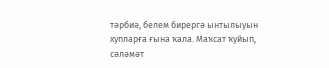тәрбиә, белем бирергә ынтылыуын хупларға ғына ҡала. Маҡсат ҡуйып, сәләмәт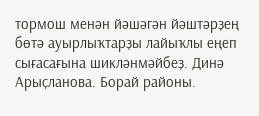тормош менән йәшәгән йәштәрҙең бөтә ауырлыҡтарҙы лайыҡлы еңеп сығасағына шикләнмәйбеҙ. Динә Арыҫланова. Борай районы.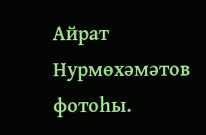Айрат Нурмөхәмәтов фотоһы.